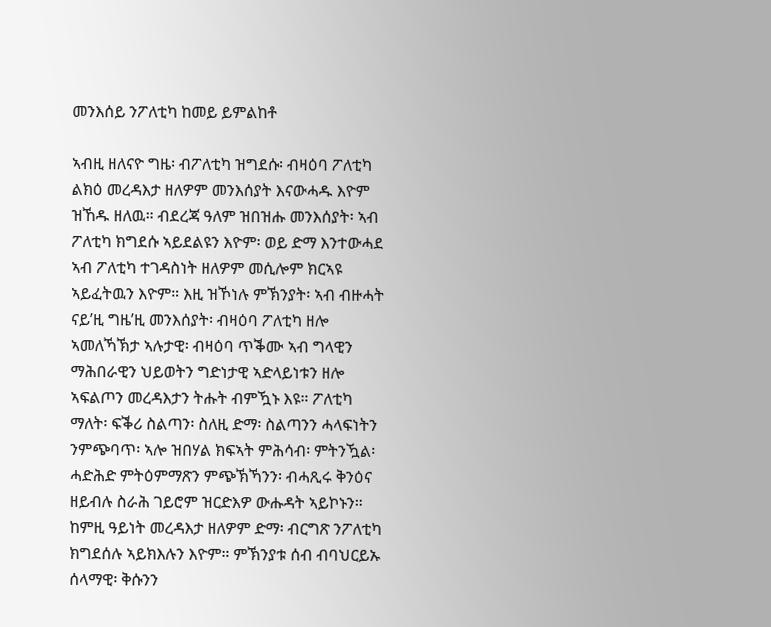መንእሰይ ንፖለቲካ ከመይ ይምልከቶ

ኣብዚ ዘለናዮ ግዜ፡ ብፖለቲካ ዝግደሱ፡ ብዛዕባ ፖለቲካ ልክዕ መረዳእታ ዘለዎም መንእሰያት እናውሓዱ እዮም ዝኸዱ ዘለዉ። ብደረጃ ዓለም ዝበዝሑ መንእሰያት፡ ኣብ ፖለቲካ ክግደሱ ኣይደልዩን እዮም፡ ወይ ድማ እንተውሓደ ኣብ ፖለቲካ ተገዳስነት ዘለዎም መሲሎም ክርኣዩ ኣይፈትዉን እዮም። እዚ ዝኾነሉ ምኽንያት፡ ኣብ ብዙሓት ናይ’ዚ ግዜ’ዚ መንእሰያት፡ ብዛዕባ ፖለቲካ ዘሎ ኣመለኻኽታ ኣሉታዊ፡ ብዛዕባ ጥቕሙ ኣብ ግላዊን ማሕበራዊን ህይወትን ግድነታዊ ኣድላይነቱን ዘሎ ኣፍልጦን መረዳእታን ትሑት ብምዃኑ እዩ። ፖለቲካ ማለት፡ ፍቕሪ ስልጣን፡ ስለዚ ድማ፡ ስልጣንን ሓላፍነትን ንምጭባጥ፡ ኣሎ ዝበሃል ክፍኣት ምሕሳብ፡ ምትንዃል፡ ሓድሕድ ምትዕምማጽን ምጭኽኻንን፡ ብሓጺሩ ቅንዕና ዘይብሉ ስራሕ ገይሮም ዝርድእዎ ውሑዳት ኣይኮኑን። ከምዚ ዓይነት መረዳእታ ዘለዎም ድማ፡ ብርግጽ ንፖለቲካ ክግደሰሉ ኣይክእሉን እዮም። ምኽንያቱ ሰብ ብባህርይኡ ሰላማዊ፡ ቅሱንን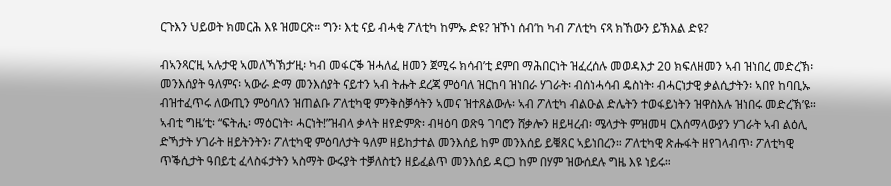ርጉእን ህይወት ክመርሕ እዩ ዝመርጽ። ግን፡ እቲ ናይ ብሓቂ ፖለቲካ ከምኡ ድዩ? ዝኾነ ሰብ’ከ ካብ ፖለቲካ ናጻ ክኸውን ይኽእል ድዩ?

ብኣንጻር’ዚ ኣሉታዊ ኣመለኻኽታ’ዚ፡ ካብ መፋርቕ ዝሓለፈ ዘመን ጀሚሩ ክሳብ’ቲ ደምበ ማሕበርነት ዝፈረሰሉ መወዳእታ 20 ክፍለዘመን ኣብ ዝነበረ መድረኽ፡ መንእሰያት ዓለምና፡ ኣውራ ድማ መንእሰያት ናይተን ኣብ ትሑት ደረጃ ምዕባለ ዝርከባ ዝነበራ ሃገራት፡ ብሰነሓሳብ ዴስነት፡ ብሓርነታዊ ቃልሲታትን፡ ኣበየ ከባቢኡ ብዝተፈጥሩ ለውጢን ምዕባለን ዝጠልቡ ፖለቲካዊ ምንቅስቓሳትን ኣመና ዝተጸልውሉ፡ ኣብ ፖለቲካ ብልዑል ድሌትን ተወፋይነትን ዝዋስእሉ ዝነበሩ መድረኽ’ዩ። ኣብቲ ግዜ’ቲ፡ “ፍትሒ፡ ማዕርነት፡ ሓርነት!”ዝብላ ቃላት ዘየድምጽ፡ ብዛዕባ ወጽዓ ገባሮን ሸቃሎን ዘይዛረብ፡ ሜላታት ምዝመዛ ርእሰማላውያን ሃገራት ኣብ ልዕሊ ድኻታት ሃገራት ዘይትንትን፡ ፖለቲካዊ ምዕባለታት ዓለም ዘይከታተል መንእሰይ ከም መንእሰይ ይቑጸር ኣይነበረን። ፖለቲካዊ ጽሑፋት ዘየገላብጥ፡ ፖለቲካዊ ጥቕሲታት ዓበይቲ ፈላስፋታትን ኣስማት ውሩያት ተቓለስቲን ዘይፈልጥ መንእሰይ ዳርጋ ከም በሃም ዝውሰደሉ ግዜ እዩ ነይሩ።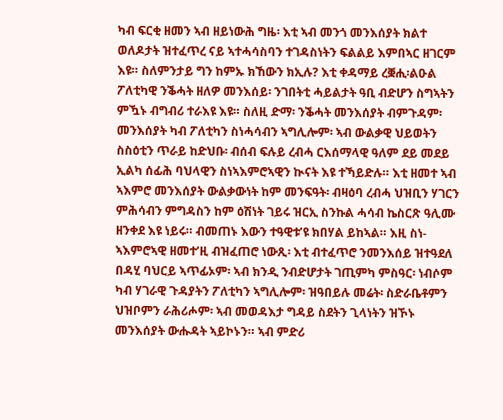ካብ ፍርቂ ዘመን ኣብ ዘይነውሕ ግዜ፡ እቲ ኣብ መንጎ መንእሰያት ክልተ ወለዶታት ዝተፈጥረ ናይ ኣተሓሳስባን ተገዳስነትን ፍልልይ እምበኣር ዘገርም እዩ። ስለምንታይ ግን ከምኡ ክኸውን ክኢሉ? እቲ ቀዳማይ ረቛሒ፡ልዑል ፖለቲካዊ ንቕሓት ዘለዎ መንእሰይ፡ ንገበትቲ ሓይልታት ዓቢ ብድሆን ስግኣትን ምዃኑ ብግብሪ ተራእዩ እዩ። ስለዚ ድማ፡ ንቕሓት መንእሰያት ብምጉዳም፡ መንእሰያት ካብ ፖለቲካን ስነሓሳብን ኣግሊሎም፡ ኣብ ውልቃዊ ህይወትን ስስዕቲን ጥራይ ከድህቡ፡ ብሰብ ፍሉይ ረብሓ ርእሰማላዊ ዓለም ደይ መደይ ኢልካ ሰፊሕ ባህላዊን ስነኣእምሮኣዊን ኲናት እዩ ተኻይድሉ። እቲ ዘመተ ኣብ ኣእምሮ መንእሰያት ውልቃውነት ከም መንፍዓት፡ ብዛዕባ ረብሓ ህዝቢን ሃገርን ምሕሳብን ምግዳስን ከም ዕሽነት ገይሩ ዝርኢ ስንኩል ሓሳብ ኬስርጽ ዓሊሙ ዘንቀደ እዩ ነይሩ። ብመጠኑ እውን ተዓዊቱ’ዩ ክበሃል ይከኣል። እዚ ስነ-ኣእምሮኣዊ ዘመተ’ዚ ብዝፈጠሮ ነውጺ፡ እቲ ብተፈጥሮ ንመንእሰይ ዝተዓደለ በዳሂ ባህርይ ኣጥፊኦም፡ ኣብ ክንዲ ንብድሆታት ገጢምካ ምስዓር፡ ነብሶም ካብ ሃገራዊ ጉዳያትን ፖለቲካን ኣግሊሎም፡ ዝዓበይሉ መሬት፡ ስድራቤቶምን ህዝቦምን ራሕሪሖም፡ ኣብ መወዳእታ ግዳይ ስደትን ጊላነትን ዝኾኑ መንእሰያት ውሑዳት ኣይኮኑን። ኣብ ምድሪ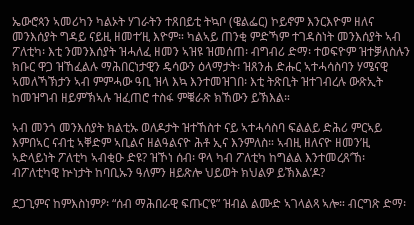ኤውሮጳን ኣመሪካን ካልኦት ሃገራትን ተጸበይቲ ትኳቦ (ዌልፌር) ኮይኖም እንርእዮም ዘለና መንእሰያት ግዳይ ናይዚ ዘመተ’ዚ እዮም። ካልኣይ ጠንቂ ምድኻም ተገዳስነት መንእሰያት ኣብ  ፖለቲካ፡ እቲ ንመንእሰያት ዝሓለፈ ዘመን ኣዝዩ ዝመሰጠ፡ ብግብሪ ድማ፡ ተወፍዮም ዝተቓለስሉን ክቡር ዋጋ ዝኸፈልሉ ማሕበርነታዊን ዴሳውን ዕላማታት፡ ዝጸንሐ ድሑር ኣተሓሳስባን ሃሜናዊ ኣመለኻኽታን ኣብ ምምሓው ዓቢ ዝላ እኳ እንተመዝገበ፡ እቲ ትጽቢት ዝተገብረሉ ውጽኢት ከመዝግብ ዘይምኽኣሉ ዝፈጠሮ ተስፋ ምቑራጽ ክኸውን ይኽእል።

ኣብ መንጎ መንእሰያት ክልቲኡ ወለዶታት ዝተኸስተ ናይ ኣተሓሳስባ ፍልልይ ድሕሪ ምርኣይ እምበኣር ናብቲ ኣቐድም ኣቢልና ዘልዓልናዮ ሕቶ ኢና እንምለስ። ኣብዚ ዘለናዮ ዘመን’ዚ ኣድላይነት ፖለቲካ ኣብቂዑ ድዩ? ዝኾነ ሰብ፡ ዋላ ካብ ፖለቲካ ከግልል እንተመረጸ’ኸ፡ ብፖለቲካዊ ኵነታት ከባቢኡን ዓለምን ዘይጽሎ ህይወት ክህልዎ ይኽእል’ዶ?

ደጋጊምና ከምእስነምዖ፡ “ሰብ ማሕበራዊ ፍጡር’ዩ” ዝብል ልሙድ ኣገላልጻ ኣሎ። ብርግጽ ድማ፡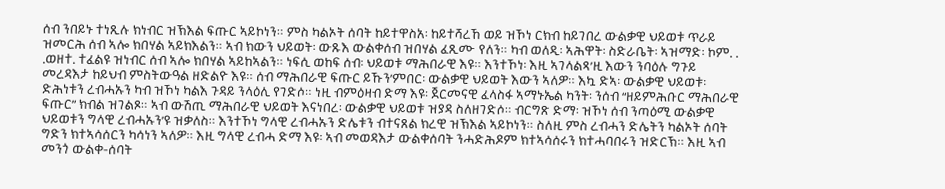ሰብ ንበይኑ ተነጺሉ ክነብር ዝኽእል ፍጡር ኣይኮነን። ምስ ካልኦት ሰባት ከይተዋስአ፡ ከይተሻረኸ ወይ ዝኾነ ርክብ ከይገበረ ውልቃዊ ህይወቱ ጥራይ ዝመርሕ ሰብ ኣሎ ክበሃል ኣይክእልን። ኣብ ክውን ህይወት፡ ውጹእ ውልቀሰብ ዝበሃል ፈጺሙ የለን። ካብ ወለዲ፡ ኣሕዋት፡ ስድራቤት፡ ኣዝማድ፡ ኮም. . .ወዘተ. ተፈልዩ ዝነብር ሰብ ኣሎ ክበሃል ኣይከኣልን። ነፍሲ ወከፍ ሰብ፡ ህይወቱ ማሕበራዊ እዩ። እንተኾነ፡ እዚ ኣገላልጻ’ዚ እውን ንባዕሉ ግጉይ መረዳእታ ከይህብ ምስትውዓል ዘድልዮ እዩ። ሰብ ማሕበራዊ ፍጡር ይኹን’ምበር፡ ውልቃዊ ህይወት እውን ኣለዎ። እኳ ድኣ፡ ውልቃዊ ህይወቱ፡ ድሕነቱን ረብሓኡን ካብ ዝኾነ ካልእ ጉዳይ ንላዕሊ የገድሶ። ነዚ ብምዕዛብ ድማ እዩ፡ ጀርመናዊ ፈላስፋ ኣማኑኤል ካንት፡ ንሰብ “ዘይምሕቡር ማሕበራዊ ፍጡር” ክብል ዝገልጾ። ኣብ ውሽጢ ማሕበራዊ ህይወት እናነበረ፡ ውልቃዊ ህይወቱ ዝያዳ ስለዘገድሶ። ብርግጽ ድማ፡ ዝኾነ ሰብ ንጣዕሚ ውልቃዊ ህይወቱን ግላዊ ረብሓኡን’ዩ ዝቃለስ። እንተኾነ ግላዊ ረብሓኡን ድሌቱን ብተናጸል ክረዊ ዝኽእል ኣይኮነን። ስለዚ ምስ ረብሓን ድሌትን ካልኦት ሰባት ግድን ክተኣሳሰርን ካሳነን ኣለዎ። እዚ ግላዊ ረብሓ ድማ እዩ፡ ኣብ መወዳእታ ውልቀሰባት ንሓድሕዶም ክተኣሳሰሩን ክተሓባበሩን ዝድርኽ። እዚ ኣብ መንጎ ውልቀ-ሰባት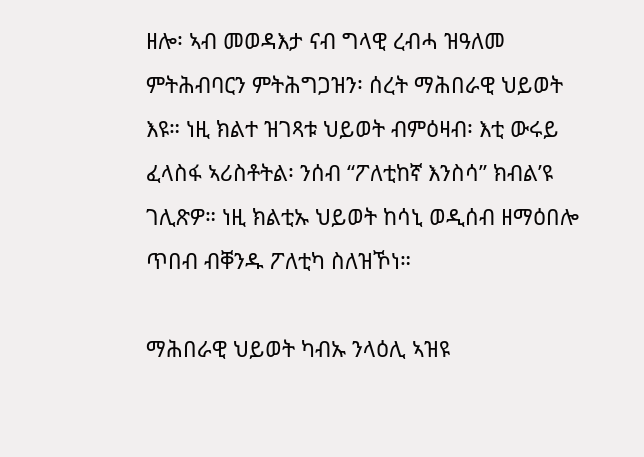ዘሎ፡ ኣብ መወዳእታ ናብ ግላዊ ረብሓ ዝዓለመ ምትሕብባርን ምትሕግጋዝን፡ ሰረት ማሕበራዊ ህይወት እዩ። ነዚ ክልተ ዝገጻቱ ህይወት ብምዕዛብ፡ እቲ ውሩይ ፈላስፋ ኣሪስቶትል፡ ንሰብ “ፖለቲከኛ እንስሳ” ክብል’ዩ ገሊጽዎ። ነዚ ክልቲኡ ህይወት ከሳኒ ወዲሰብ ዘማዕበሎ ጥበብ ብቐንዱ ፖለቲካ ስለዝኾነ።

ማሕበራዊ ህይወት ካብኡ ንላዕሊ ኣዝዩ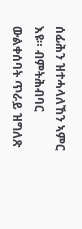ሰፊሕን ዝተሓላለኸን ኣምር እዩ። ብምትሕብባር ውልቀሰባት ጥራይ ዝግለጽ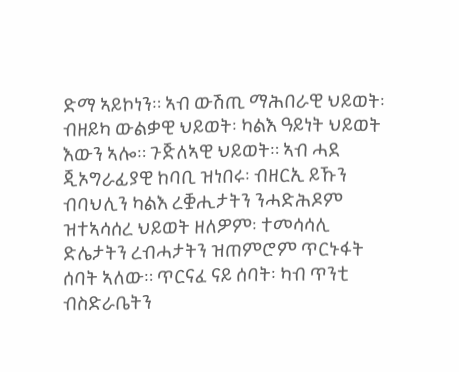ድማ ኣይኮነን። ኣብ ውሽጢ ማሕበራዊ ህይወት፡ ብዘይካ ውልቃዊ ህይወት፡ ካልእ ዓይነት ህይወት እውን ኣሎ። ጉጅለኣዊ ህይወት። ኣብ ሓደ ጂኦግራፊያዊ ከባቢ ዝነበሩ፡ ብዘርኢ ይኹን ብባህሊን ካልእ ረቛሒታትን ንሓድሕዶም ዝተኣሳሰረ ህይወት ዘለዎም፡ ተመሳሳሊ ድሌታትን ረብሓታትን ዝጠምሮም ጥርኑፋት ሰባት ኣለው። ጥርናፈ ናይ ሰባት፡ ካብ ጥንቲ ብስድራቤትን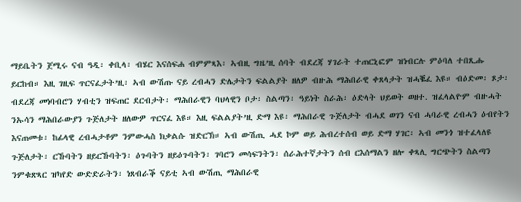ማይቤትን ጀሚሩ ናብ ዓዲ፡ ቀቢላ፡ ብሄር እናሰፍሐ ብምምጻእ፡ ኣብዚ ግዜ’ዚ ሰባት ብደረጃ ሃገራት ተጠርኒፎም ዝነብርሉ ምዕባለ ተበጺሑ ይርከብ። እዚ ገዚፍ ጥርናፈታት’ዚ፡ ኣብ ውሽጡ ናይ ረብሓን ድሌታትን ፍልልያት ዘለዎ ብዙሕ ማሕበራዊ ቀጸላታት ዝሓቘፈ እዩ። ብዕድመ፡ ጾታ፡ ብደረጃ መነባብሮን ሃብቲን ዝፍጠር ደርብታት፡ ማሕበራዊን ባህላዊን ቦታ፡ ስልጣን፡ ዓይነት ስራሕ፡ ዕድላት ህይወት ወዘተ. ዝፈላልዮም ብዙሓት ንኡሳን ማሕበራውያን ጉጅለታት ዘለውዎ ጥርናፈ እዩ። እዚ ፍልልያት’ዚ ድማ እዩ፡ ማሕበራዊ ጉጅለታት ብሓደ ወገን ናብ ሓባራዊ ረብሓን ዕብየትን እናጠመቱ፡ ከፊላዊ ረብሓታቶም ንምውሓስ ክቃልሱ ዝድርኽ። ኣብ ውሽጢ ሓደ ኮም ወይ ሕብረተሰብ ወይ ድማ ሃገር፡ ኣብ መንጎ ዝተፈላለዩ ጉጅለታት፡ ርኹባትን ዘይርኹባትን፡ ዕጉባትን ዘይዕጉባትን፡ ገባሮን መሳፍንትን፡ ሰራሕተኛታትን ሰብ ርእሰማልን ዘሎ ቀጻሊ ግርጭትን ስልጣን ንምቁጽጻር ዝካየድ ውድድራትን፡ ነጸብራቕ ናይቲ ኣብ ውሽጢ ማሕበራዊ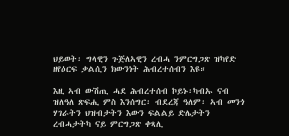ህይወት፡ ግላዊን ጉጅለኣዊን ረብሓ ንምርግጋጽ ዝካየድ ዘየዕርፍ ቃልሲን ክውንነት ሕብረተሰብን እዩ።

እዚ ኣብ ውሽጢ ሓደ ሕብረተሰብ ኮይኑ፡ካብኡ ናብ ዝለዓለ ጽፍሒ ምስ እንሰግር፡ ብደረጃ ዓለም፡ ኣብ መንጎ ሃገራትን ህዝብታትን እውን ፍልልይ ድሌታትን ረብሓታትካ ናይ ምርግጋጽ ቀጻሊ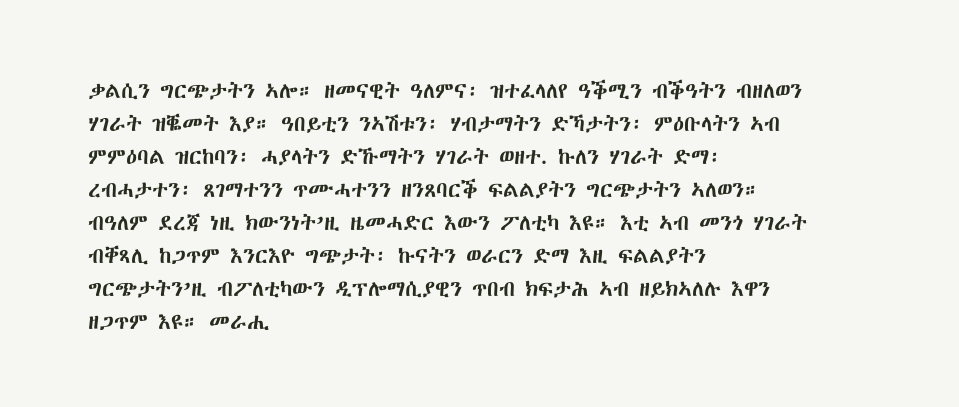ቃልሲን ግርጭታትን ኣሎ። ዘመናዊት ዓለምና፡ ዝተፈላለየ ዓቕሚን ብቕዓትን ብዘለወን ሃገራት ዝቘመት እያ። ዓበይቲን ንኣሽቱን፡ ሃብታማትን ድኻታትን፡ ምዕቡላትን ኣብ ምምዕባል ዝርከባን፡ ሓያላትን ድኹማትን ሃገራት ወዘተ. ኩለን ሃገራት ድማ፡ ረብሓታተን፡ ጸገማተንን ጥሙሓተንን ዘንጸባርቕ ፍልልያትን ግርጭታትን ኣለወን። ብዓለም ደረጃ ነዚ ክውንነት’ዚ ዜመሓድር እውን ፖለቲካ እዩ። እቲ ኣብ መንጎ ሃገራት ብቐጻሊ ከጋጥም እንርእዮ ግጭታት፡ ኩናትን ወራርን ድማ እዚ ፍልልያትን ግርጭታትን’ዚ ብፖለቲካውን ዲፕሎማሲያዊን ጥበብ ክፍታሕ ኣብ ዘይክኣለሉ እዋን ዘጋጥም እዩ። መራሒ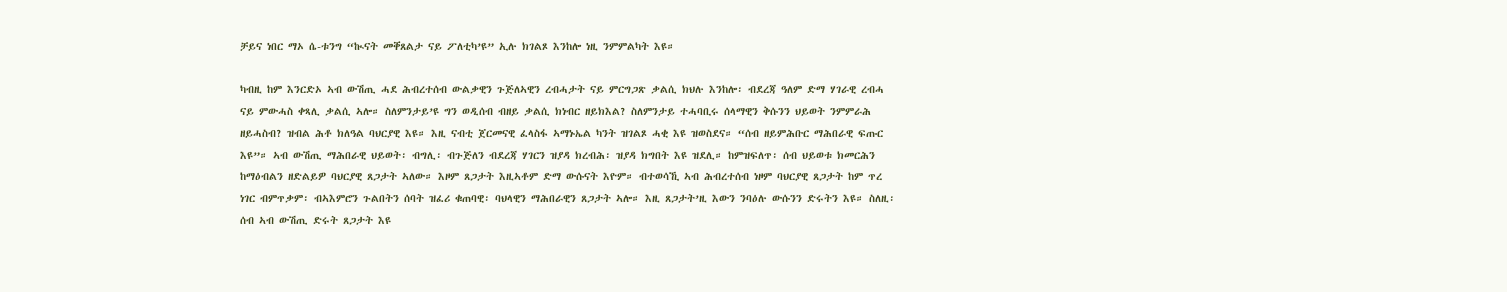ቻይና ነበር ማኦ ሴ-ቱንግ “ኲናት መቐጸልታ ናይ ፖለቲካ’ዩ” ኢሉ ክገልጾ እንከሎ ነዚ ንምምልካት እዩ።

ካብዚ ከም እንርድኦ ኣብ ውሽጢ ሓደ ሕብረተሰብ ውልቃዊን ጉጅለኣዊን ረብሓታት ናይ ምርግጋጽ ቃልሲ ክህሉ እንከሎ፡ ብደረጃ ዓለም ድማ ሃገራዊ ረብሓ ናይ ምውሓስ ቀጻሊ ቃልሲ ኣሎ። ስለምንታይ’ዩ ግን ወዲሰብ ብዘይ ቃልሲ ክነብር ዘይክእል? ስለምንታይ ተሓባቢሩ ሰላማዊን ቅሱንን ህይወት ንምምራሕ ዘይሓስብ? ዝብል ሕቶ ክለዓል ባህርያዊ እዩ። እዚ ናብቲ ጀርመናዊ ፈላስፋ ኣማኑኤል ካንት ዝገልጾ ሓቂ እዩ ዝወስደና። “ሰብ ዘይምሕቡር ማሕበራዊ ፍጡር እዩ”። ኣብ ውሽጢ ማሕበራዊ ህይወት፡ ብግሊ፡ ብጉጅለን ብደረጃ ሃገርን ዝያዳ ክረብሕ፡ ዝያዳ ክግበት እዩ ዝደሊ። ከምዝፍለጥ፡ ሰብ ህይወቱ ክመርሕን ከማዕብልን ዘድልይዎ ባህርያዊ ጸጋታት ኣለው። እዞም ጸጋታት እዚኣቶም ድማ ውሱናት እዮም። ብተወሳኺ ኣብ ሕብረተሰብ ነዞም ባህርያዊ ጸጋታት ከም ጥረ ነገር ብምጥቃም፡ ብኣእምሮን ጉልበትን ሰባት ዝፈሪ ቁጠባዊ፡ ባህላዊን ማሕበራዊን ጸጋታት ኣሎ። እዚ ጸጋታት’ዚ እውን ንባዕሉ ውሱንን ድሩትን እዩ። ስለዚ፡ ሰብ ኣብ ውሽጢ ድሩት ጸጋታት እዩ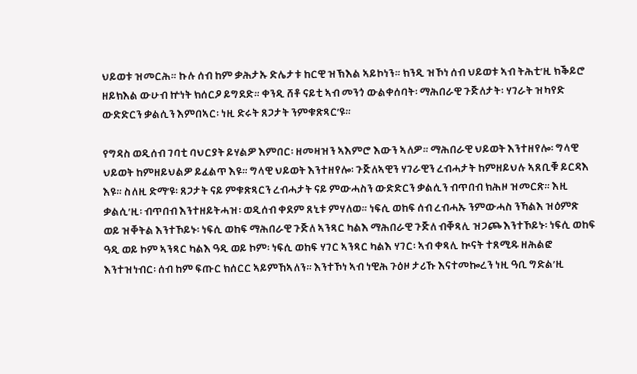ህይወቱ ዝመርሕ። ኩሉ ሰብ ከም ቃሕታኡ ድሌታቱ ከርዊ ዝኽእል ኣይኮነን። ክንዲ ዝኾነ ሰብ ህይወቱ ኣብ ትሕቲ’ዚ ክቕይሮ ዘይክእል ውሁብ ኵነት ክሰርዖ ይግደድ። ቀንዲ ሸቶ ናይቲ ኣብ መንጎ ውልቀሰባት፡ ማሕበራዊ ጉጅለታት፡ ሃገራት ዝካየድ ውድድርን ቃልሲን እምበኣር፡ ነዚ ድሩት ጸጋታት ንምቁጽጻር’ዩ።

የግዳስ ወዲሰብ ገባቲ ባህርያት ይሃልዎ እምበር፡ ዘመዛዝን ኣእምሮ እውን ኣለዎ። ማሕበራዊ ህይወት እንተዘየሎ፡ ግላዊ ህይወት ከምዘይህልዎ ይፈልጥ እዩ። ግላዊ ህይወት እንተዘየሎ፡ ጉጅለኣዊን ሃገራዊን ረብሓታት ከምዘይህሉ ኣጸቢቑ ይርዳእ እዩ። ስለዚ ድማ’ዩ፡ ጸጋታት ናይ ምቁጽጻርን ረብሓታት ናይ ምውሓስን ውድድርን ቃልሲን ብጥበብ ክሕዞ ዝመርጽ። እዚ ቃልሲ’ዚ፡ ብጥበብ እንተዘይትሓዝ፡ ወዲሰብ ቀደም ጸኒቱ ምሃለወ። ነፍሲ ወከፍ ሰብ ረብሓኡ ንምውሓስ ንኻልእ ዝዕምጽ ወይ ዝቐትል እንተኾይኑ፡ ነፍሲ ወከፍ ማሕበራዊ ጉጅለ ኣንጻር ካልእ ማሕበራዊ ጉጅለ ብቐጻሊ ዝጋጮ እንተኾይኑ፡ ነፍሲ ወከፍ ዓዲ ወይ ኮም ኣንጻር ካልእ ዓዲ ወይ ኮም፡ ነፍሲ ወከፍ ሃገር ኣንጻር ካልእ ሃገር፡ ኣብ ቀጻሊ ኲናት ተጸሚዱ ዘሕልፎ እንተዝነብር፡ ሰብ ከም ፍጡር ክሰርር ኣይምኸኣለን። እንተኾነ ኣብ ነዊሕ ጉዕዞ ታሪኹ እናተመኰረን ነዚ ዓቢ ግድል’ዚ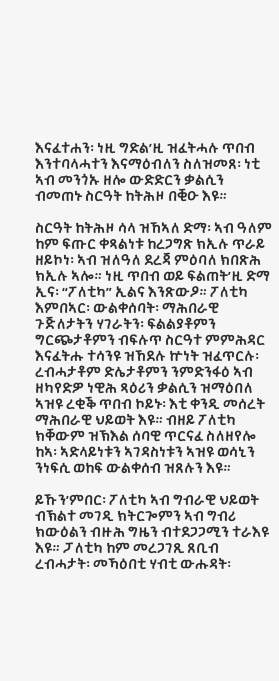እናፈተሐን፡ ነዚ ግድል’ዚ ዝፈትሓሉ ጥበብ እንተባላሓተን እናማዕብለን ስለዝመጸ፡ ነቲ ኣብ መንጎኡ ዘሎ ውድድርን ቃልሲን ብመጠኑ ስርዓት ከትሕዞ በቒዑ እዩ።

ስርዓት ከትሕዞ ሳላ ዝኸኣለ ድማ፡ ኣብ ዓለም ከም ፍጡር ቀጻልነቱ ከረጋግጽ ክኢሉ ጥራይ ዘይኮነ፡ ኣብ ዝለዓለ ደረጃ ምዕባለ ክበጽሕ ክኢሉ ኣሎ። ነዚ ጥበብ ወይ ፍልጠት’ዚ ድማ ኢና፡ “ፖለቲካ” ኢልና እንጽውዖ። ፖለቲካ እምበኣር፡ ውልቀሰባት፡ ማሕበራዊ ጉጅለታትን ሃገራትን፡ ፍልልያቶምን ግርጭታቶምን ብፍሉጥ ስርዓተ ምምሕዳር እናፈትሑ ተሳንዩ ዝኸደሉ ኵነት ዝፈጥርሉ፡ ረብሓታቶም ድሌታቶምን ንምድንፋዕ ኣብ ዘካየድዎ ነዊሕ ጻዕሪን ቃልሲን ዝማዕበለ ኣዝዩ ረቂቕ ጥበብ ኮይኑ፡ እቲ ቀንዲ መሰረት ማሕበራዊ ህይወት እዩ። ብዘይ ፖለቲካ ክቐውም ዝኽእል ሰባዊ ጥርናፈ ስለዘየሎ ከኣ፡ ኣድላይነቱን ኣገዳስነቱን ኣዝዩ ወሳኒን ንነፍሲ ወከፍ ውልቀሰብ ዝጸሉን እዩ።

ይኹን’ምበር፡ ፖለቲካ ኣብ ግብራዊ ህይወት ብኽልተ መገዲ ክትርጐምን ኣብ ግብሪ ክውዕልን ብዙሕ ግዜን ብተደጋጋሚን ተራእዩ እዩ። ፓለቲካ ከም መረጋገጺ ጸቢብ ረብሓታት፡ መኻዕበቲ ሃብቲ ውሑዳት፡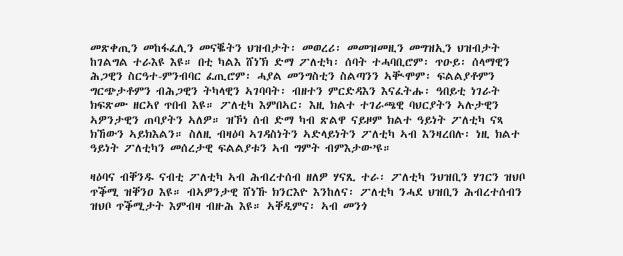መጽቀጢን መከፋፈሊን መናቘትን ህዝብታት፡ መወረሪ፡ መመዝመዚን መግዝኢን ህዝብታት ከገልግል ተራእዩ እዩ። በቲ ካልእ ሸነኽ ድማ ፖለቲካ፡ ሰባት ተሓባቢሮም፡ ጥዑይ፡ ሰላማዊን ሕጋዊን ስርዓተ-ምንብባር ፈጢሮም፡ ሓያል መንግስቲን ስልጣንን ኣቚሞም፡ ፍልልያቶምን ግርጭታቶምን ብሕጋዊን ትካላዊን ኣገባባት፡ ብዘተን ምርድዳእን እናፈትሑ፡ ዓበይቲ ነገራት ክፍጽሙ ዘርኣየ ጥበብ እዩ። ፖለቲካ እምበኣር፡ እዚ ክልተ ተገራጫዊ ባህርያትን ኣሉታዊን ኣዎንታዊን ጠባያትን ኣለዎ። ዝኾነ ሰብ ድማ ካብ ጽልዋ ናይዞም ክልተ ዓይነት ፖለቲካ ናጻ ክኸውን ኣይክእልን። ስለዚ ብዛዕባ ኣገዳስነትን ኣድላይነትን ፖለቲካ ኣብ እንዛረበሉ፡ ነዚ ክልተ ዓይነት ፖለቲካን መሰረታዊ ፍልልያቱን ኣብ ግምት ብምእታው’ዩ።

ዛዕባና ብቐንዱ ናብቲ ፖለቲካ ኣብ ሕብረተሰብ ዘለዎ ሃናጺ ተራ፡ ፖለቲካ ንህዝቢን ሃገርን ዝህቦ ጥቕሚ ዝቐንዐ እዩ። ብኣዎንታዊ ሸነኹ ክንርእዮ እንከለና፡ ፖለቲካ ንሓደ ህዝቢን ሕብረተሰብን ዝህቦ ጥቕሚታት እምብዛ ብዙሕ እዩ። ኣቐዲምና፡ ኣብ መንጎ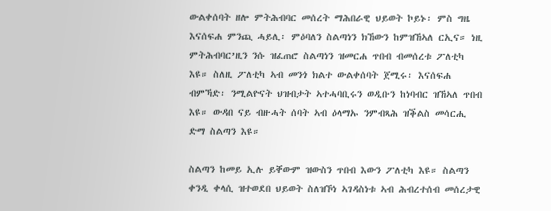ውልቀሰባት ዘሎ ምትሕብባር መሰረት ማሕበራዊ ህይወት ኮይኑ፡ ምስ ግዜ እናሰፍሐ ምንጪ ሓይሊ፡ ምዕባለን ስልጣነን ክኸውን ከምዝኸኣለ ርኢና። ነዚ ምትሕብባር’ዚን ንሱ ዝፈጠሮ ስልጣነን ዝመርሐ ጥበብ ብመሰረቱ ፖለቲካ እዩ። ስለዚ ፖለቲካ ኣብ መንጎ ክልተ ውልቀሰባት ጀሚሩ፡ እናሰፍሐ ብምኻድ፡ ንሚልዮናት ህዝብታት ኣተሓባቢሩን ወዲቡን ከነባብር ዝኸኣለ ጥበብ እዩ። ውዳበ ናይ ብዙሓት ሰባት ኣብ ዕላማኡ ንምብጻሕ ዝቕልስ መሳርሒ ድማ ስልጣን እዩ።

ስልጣን ከመይ ኢሉ ይቐውም ዝውስን ጥበብ እውን ፖለቲካ እዩ። ስልጣን ቀንዲ ቀላሲ ዝተወደበ ህይወት ስለዝኾነ ኣገዳስነቱ ኣብ ሕብረተሰብ መሰረታዊ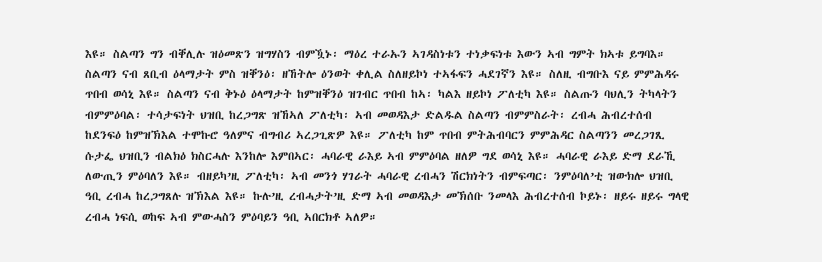እዩ። ስልጣን ግን ብቐሊሉ ዝዕመጽን ዝግሃስን ብምዃኑ፡ ማዕረ ተራኡን ኣገዳስነቱን ተነቃፍነቱ እውን ኣብ ግምት ክኣቱ ይግባእ። ስልጣን ናብ ጸቢብ ዕላማታት ምስ ዝቐንዕ፡ ዘኸትሎ ዕንወት ቀሊል ስለዘይኮነ ተኣፋፍን ሓደገኛን እዩ። ስለዚ ብግቡእ ናይ ምምሕዳሩ ጥበብ ወሳኒ እዩ። ስልጣን ናብ ቅኑዕ ዕላማታት ከምዝቐንዕ ዝገብር ጥበብ ከኣ፡ ካልእ ዘይኮነ ፖለቲካ እዩ። ስልጡን ባህሊን ትካላትን ብምምዕባል፡ ተሳታፍነት ህዝቢ ከረጋግጽ ዝኸኣለ ፖለቲካ፡ ኣብ መወዳእታ ድልዱል ስልጣን ብምምስራት፡ ረብሓ ሕብረተሰብ ከደንፍዕ ከምዝኽእል ተሞኩሮ ዓለምና ብግብሪ ኣረጋጊጽዎ እዩ። ፖለቲካ ከም ጥበብ ምትሕብባርን ምምሕዳር ስልጣንን መረጋገጺ ሱታፌ ህዝቢን ብልክዕ ክስርሓሉ እንከሎ እምበኣር፡ ሓባራዊ ራእይ ኣብ ምምዕባል ዘለዎ ግደ ወሳኒ እዩ። ሓባራዊ ራእይ ድማ ደራኺ ለውጢን ምዕባለን እዩ። ብዘይካ’ዚ ፖለቲካ፡ ኣብ መንጎ ሃገራት ሓባራዊ ረብሓን ሽርክነትን ብምፍጣር፡ ንምዕባለ’ቲ ዝውክሎ ህዝቢ ዓቢ ረብሓ ከረጋግጸሉ ዝኽእል እዩ። ኩሉ’ዚ ረብሓታት’ዚ ድማ ኣብ መወዳእታ መኽሰቡ ንመላእ ሕብረተሰብ ኮይኑ፡ ዘይሩ ዘይሩ ግላዊ ረብሓ ነፍሲ ወከፍ ኣብ ምውሓስን ምዕባይን ዓቢ ኣበርክቶ ኣለዎ።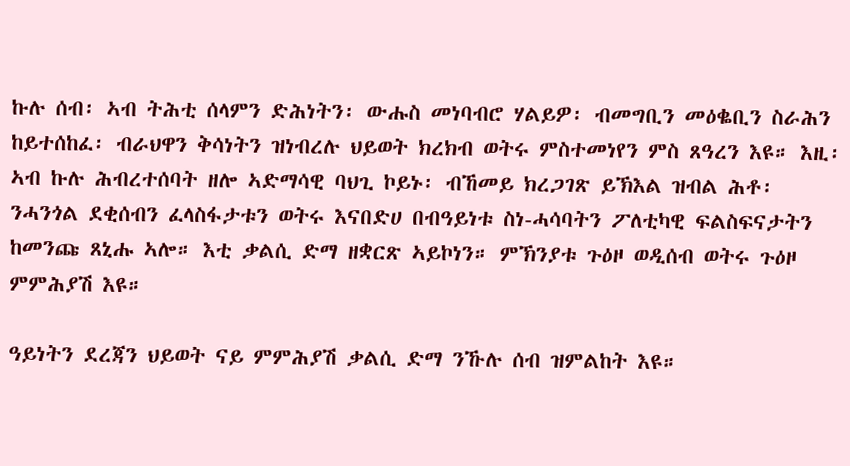ኩሉ ሰብ፡ ኣብ ትሕቲ ሰላምን ድሕነትን፡ ውሑስ መነባብሮ ሃልይዎ፡ ብመግቢን መዕቈቢን ስራሕን ከይተሰከፈ፡ ብራህዋን ቅሳነትን ዝነብረሉ ህይወት ክረክብ ወትሩ ምስተመነየን ምስ ጸዓረን እዩ። እዚ፡ ኣብ ኩሉ ሕብረተሰባት ዘሎ ኣድማሳዊ ባህጊ ኮይኑ፡ ብኸመይ ክረጋገጽ ይኽእል ዝብል ሕቶ፡ ንሓንጎል ደቂሰብን ፈላስፋታቱን ወትሩ እናበድሀ በብዓይነቱ ስነ-ሓሳባትን ፖለቲካዊ ፍልስፍናታትን ከመንጩ ጸኒሑ ኣሎ። እቲ ቃልሲ ድማ ዘቋርጽ ኣይኮነን። ምኽንያቱ ጉዕዞ ወዲሰብ ወትሩ ጉዕዞ ምምሕያሽ እዩ።

ዓይነትን ደረጃን ህይወት ናይ ምምሕያሽ ቃልሲ ድማ ንኹሉ ሰብ ዝምልከት እዩ።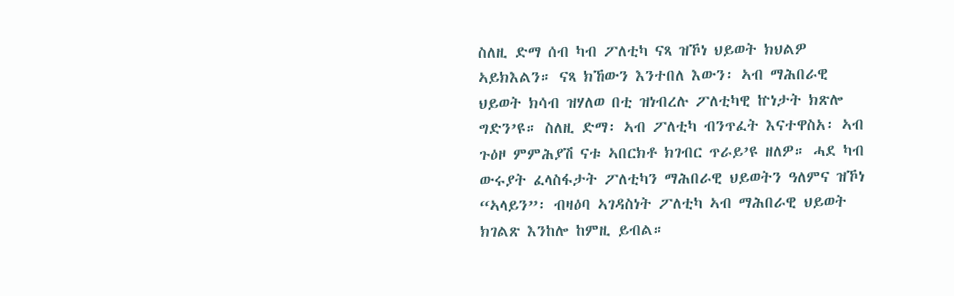ስለዚ ድማ ሰብ ካብ ፖለቲካ ናጻ ዝኾነ ህይወት ክህልዎ ኣይክእልን። ናጻ ክኸውን እንተበለ እውን፡ ኣብ ማሕበራዊ ህይወት ክሳብ ዝሃለወ በቲ ዝነብረሉ ፖለቲካዊ ኵነታት ክጽሎ ግድን’ዩ። ስለዚ ድማ፡ ኣብ ፖለቲካ ብንጥፈት እናተዋስአ፡ ኣብ ጉዕዞ ምምሕያሽ ናቱ ኣበርክቶ ክገብር ጥራይ’ዩ ዘለዎ። ሓደ ካብ ውሩያት ፈላስፋታት ፖለቲካን ማሕበራዊ ህይወትን ዓለምና ዝኾነ “ኣላይን”፡ ብዛዕባ ኣገዳስነት ፖለቲካ ኣብ ማሕበራዊ ህይወት ክገልጽ እንከሎ ከምዚ ይብል።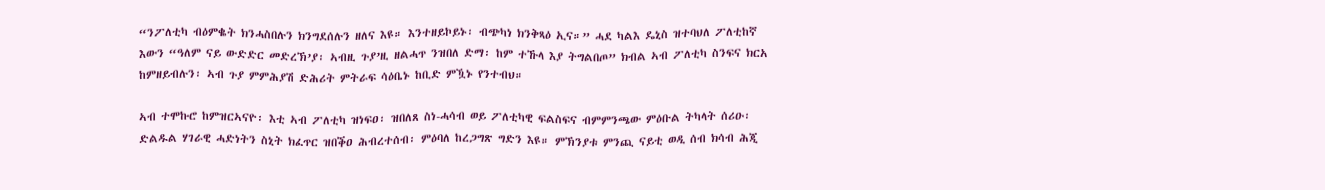“ንፖለቲካ ብዕምቈት ክንሓስበሉን ክንግደሰሉን ዘለና እዩ። እንተዘይኮይኑ፡ ብጭካነ ክንቅጻዕ ኢና።” ሓደ ካልእ ዴኒስ ዝተባህለ ፖለቲከኛ እውን “ዓለም ናይ ውድድር መድረኽ’ያ፡ ኣብዚ ጉያ’ዚ ዘልሓጥ ንዝበለ ድማ፡ ከም ተኹላ እያ ትግልበጦ” ክብል ኣብ ፖለቲካ ስንፍና ክርአ ከምዘይብሉን፡ ኣብ ጉያ ምምሕያሽ ድሕሪት ምትራፍ ሳዕቤኑ ከቢድ ምዃኑ የንተብህ።

ኣብ ተሞኩሮ ከምዝርኣናዮ፡ እቲ ኣብ ፖለቲካ ዝነፍዐ፡ ዝበለጸ ስነ-ሓሳብ ወይ ፖለቲካዊ ፍልስፍና ብምምንጫው ምዕቡል ትካላት ሰሪዑ፡ ድልዱል ሃገራዊ ሓድነትን ስኒት ክፈጥር ዝበቕዐ ሕብረተሰብ፡ ምዕባለ ከረጋግጽ ግድን እዩ። ምኽንያቱ ምንጪ ናይቲ ወዲ ሰብ ክሳብ ሕጂ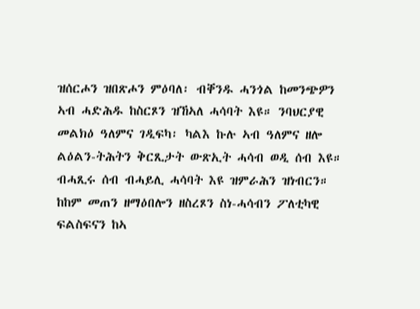ዝሰርሖን ዝበጽሖን ምዕባለ፡ ብቐንዱ ሓንጎል ከመንጭዎን ኣብ ሓድሕዱ ከስርጾን ዝኸኣለ ሓሳባት እዩ። ንባህርያዊ መልክዕ ዓለምና ገዲፍካ፡ ካልእ ኩሉ ኣብ ዓለምና ዘሎ ልዕልን-ትሕትን ቅርጺታት ውጽኢት ሓሳብ ወዲ ሰብ እዩ። ብሓጺሩ ሰብ ብሓይሊ ሓሳባት እዩ ዝምራሕን ዝነብርን። ከከም መጠን ዘማዕበሎን ዘስረጾን ስነ-ሓሳብን ፖለቲካዊ ፍልስፍናን ከኣ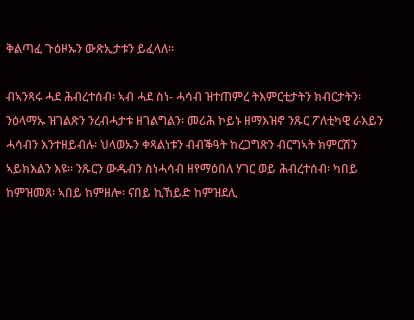ቅልጣፈ ጉዕዞኡን ውጽኢታቱን ይፈላለ።

ብኣንጻሩ ሓደ ሕብረተሰብ፡ ኣብ ሓደ ስነ- ሓሳብ ዝተጠምረ ትእምርቲታትን ክብርታትን፡ ንዕላማኡ ዝገልጽን ንረብሓታቱ ዘገልግልን፡ መሪሕ ኮይኑ ዘማእዝኖ ንጹር ፖለቲካዊ ራእይን ሓሳብን እንተዘይብሉ፡ ህላወኡን ቀጻልነቱን ብብቕዓት ከረጋግጽን ብርግኣት ክምርሽን ኣይክእልን እዩ። ንጹርን ውዱብን ስነሓሳብ ዘየማዕበለ ሃገር ወይ ሕብረተሰብ፡ ካበይ ከምዝመጸ፡ ኣበይ ከምዘሎ፡ ናበይ ኪኸይድ ከምዝደሊ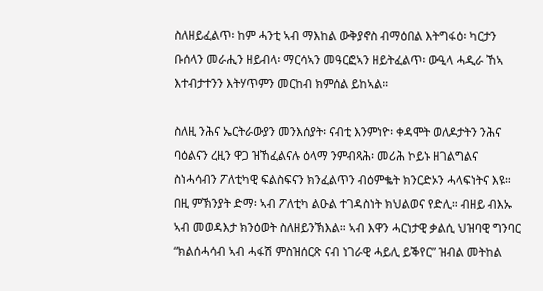ስለዘይፈልጥ፡ ከም ሓንቲ ኣብ ማእከል ውቅያኖስ ብማዕበል እትግፋዕ፡ ካርታን ቡሰላን መራሒን ዘይብላ፡ ማርሳኣን መዓርፎኣን ዘይትፈልጥ፡ ውዒላ ሓዲራ ኸኣ እተብታተንን እትሃጥምን መርከብ ክምሰል ይከኣል።

ስለዚ ንሕና ኤርትራውያን መንእሰያት፡ ናብቲ እንምነዮ፡ ቀዳሞት ወለዶታትን ንሕና ባዕልናን ረዚን ዋጋ ዝኸፈልናሉ ዕላማ ንምብጻሕ፡ መሪሕ ኮይኑ ዘገልግልና ስነሓሳብን ፖለቲካዊ ፍልስፍናን ክንፈልጥን ብዕምቈት ክንርድኦን ሓላፍነትና እዩ። በዚ ምኽንያት ድማ፡ ኣብ ፖለቲካ ልዑል ተገዳስነት ክህልወና የድሊ። ብዘይ ብእኡ ኣብ መወዳእታ ክንዕወት ስለዘይንኽእል። ኣብ እዋን ሓርነታዊ ቃልሲ ህዝባዊ ግንባር “ክልሰሓሳብ ኣብ ሓፋሽ ምስዝሰርጽ ናብ ነገራዊ ሓይሊ ይቕየር” ዝብል መትከል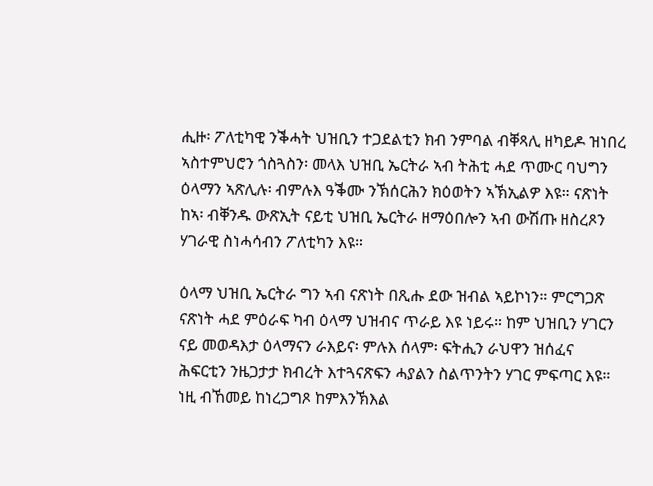ሒዙ፡ ፖለቲካዊ ንቕሓት ህዝቢን ተጋደልቲን ክብ ንምባል ብቐጻሊ ዘካይዶ ዝነበረ ኣስተምህሮን ጎስጓስን፡ መላእ ህዝቢ ኤርትራ ኣብ ትሕቲ ሓደ ጥሙር ባህግን ዕላማን ኣጽሊሉ፡ ብምሉእ ዓቕሙ ንኽሰርሕን ክዕወትን ኣኽኢልዎ እዩ። ናጽነት ከኣ፡ ብቐንዱ ውጽኢት ናይቲ ህዝቢ ኤርትራ ዘማዕበሎን ኣብ ውሽጡ ዘስረጾን ሃገራዊ ስነሓሳብን ፖለቲካን እዩ።

ዕላማ ህዝቢ ኤርትራ ግን ኣብ ናጽነት በጺሑ ደው ዝብል ኣይኮነን። ምርግጋጽ ናጽነት ሓደ ምዕራፍ ካብ ዕላማ ህዝብና ጥራይ እዩ ነይሩ። ከም ህዝቢን ሃገርን ናይ መወዳእታ ዕላማናን ራእይና፡ ምሉእ ሰላም፡ ፍትሒን ራህዋን ዝሰፈና ሕፍርቲን ንዜጋታታ ክብረት እተጓናጽፍን ሓያልን ስልጥንትን ሃገር ምፍጣር እዩ። ነዚ ብኸመይ ከነረጋግጾ ከምእንኽእል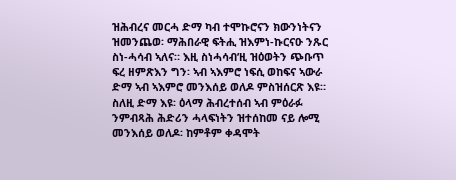ዝሕብረና መርሓ ድማ ካብ ተሞኩሮናን ክውንነትናን ዝመንጨወ፡ ማሕበራዊ ፍትሒ ዝእምነ-ኩርናዑ ንጹር ስነ-ሓሳብ ኣለና። እዚ ስነሓሳብ’ዚ ዝዕወትን ጭቡጥ ፍረ ዘምጽእን ግን፡ ኣብ ኣእምሮ ነፍሲ ወከፍና ኣውራ ድማ ኣብ ኣእምሮ መንእሰይ ወለዶ ምስዝሰርጽ እዩ። ስለዚ ድማ እዩ፡ ዕላማ ሕብረተሰብ ኣብ ምዕራፉ ንምብጻሕ ሕድሪን ሓላፍነትን ዝተሰከመ ናይ ሎሚ መንእሰይ ወለዶ፡ ከምቶም ቀዳሞት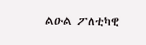ልዑል ፖለቲካዊ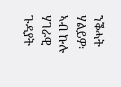ንቕሓት ሃልይዎ፡ ኣብ ኩሉ ሃገራዊ ጉዳያት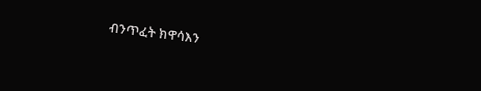ብንጥፈት ክዋሳእን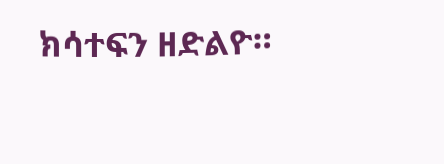ክሳተፍን ዘድልዮ።